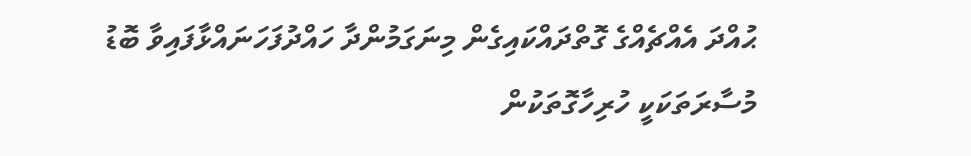ޙުއްދަ އެއްޗެއްގެ ގޮތްދައްކައިގެން މިނަގަމުންދާ ހައްދުފަހަނައްޅާފައިވާ ބޮޑު މުސާރަތަކަކީ ހުރިހާގޮތަކުން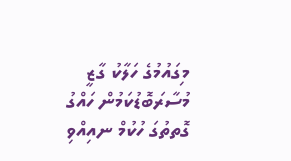މިގައުމުގެ ހަލާކު ގާޒީ މުސާރަބޮޑުކަމުން ހައްގު ގޮތތުގަ ހުކުމް ނއިއްވި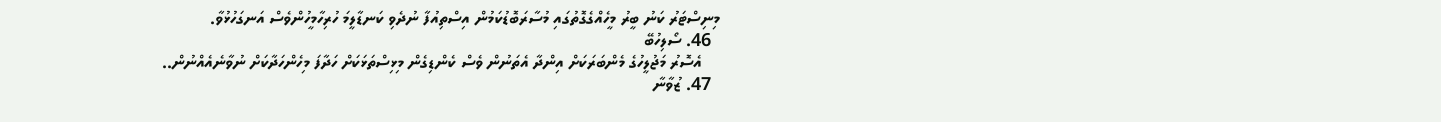މިނިސްޓަރު ކަނު ބީރު މީހެއްގެގޮތުގައި މުސާރަބޮޑުކަމުން އިސްތިއުފާ ނުދެވި ކަނޑާލީމަ ހުރިހާމީހުންވެސް އަނގަހުޅުވާ.
  46. ސޯލިހުބޭ
    އެސޮރު މަޖުލީހުގެ މެންބަރަކަށް އިންދާ އެތަނުން ވެސް ކެންޑިގެން މިޅިސްތަޅަކަށް ހަދާފަ މިހެންހަދާކަށް ނުވާނެއެއްނުން..
  47. ޒުވާނާ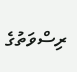ރިސްވަތުގެ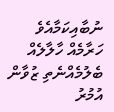ނުބާއިކަމާއެވެ ހަރާމެއް ހާލާލެއް ބެލުމެއްނެތި ޒުވާން އުމުރު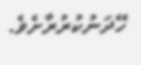ހޭދަނުކުރުރާށެވެ.